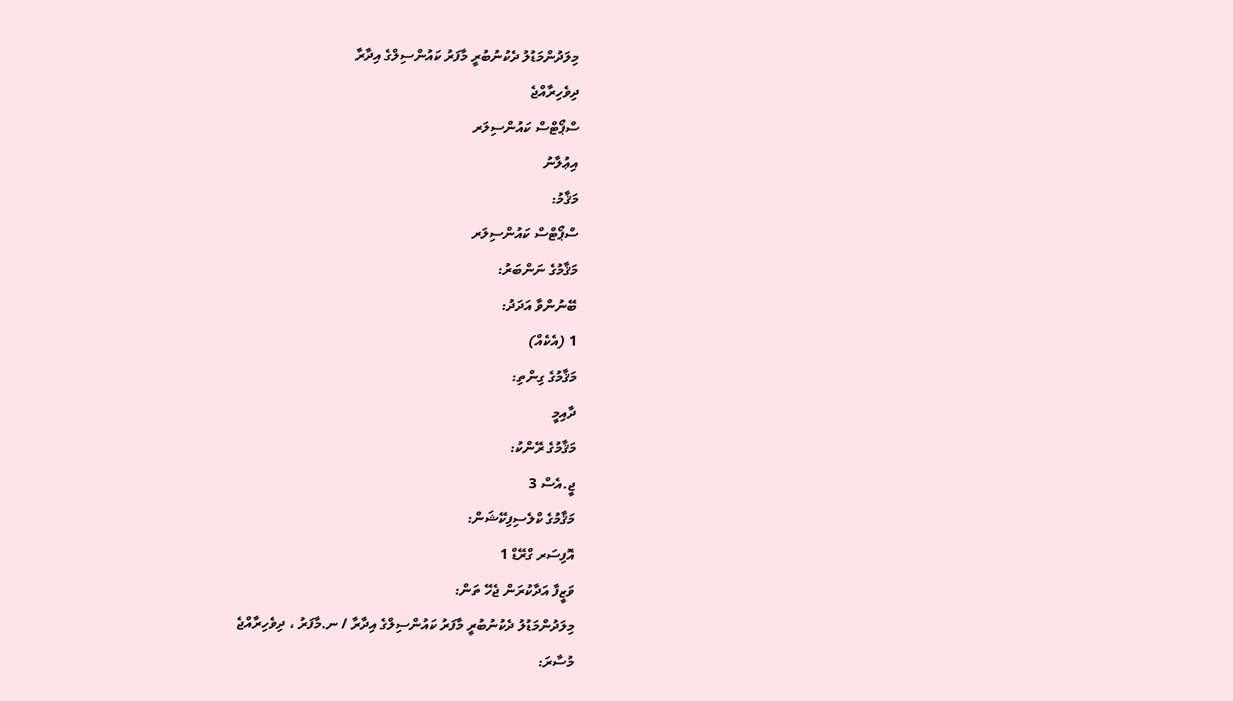މިލަދުންމަޑުލު ދެކުނުބުރީ މާފަރު ކައުންސިލްގެ އިދާރާ
ދިވެހިރާއްޖެ
ސްޕޯޓްސް ކައުންސިލަރ
އިޢުލާނު
މަޤާމު:
ސްޕޯޓްސް ކައުންސިލަރ
މަޤާމުގެ ނަންބަރު:
ބޭނުންވާ އަދަދު:
1 (އެކެއް)
މަޤާމުގެ ގިންތި:
ދާއިމީ
މަޤާމުގެ ރޭންކު:
ޖީ.އެސް 3
މަޤާމުގެ ކްލެސިފިކޭޝަން:
އޮފިސަރ ގްރޭޑް 1
ވަޒީފާ އަދާކުރަން ޖެހޭ ތަން:
މިލަދުންމަޑުލު ދެކުނުބުރީ މާފަރު ކައުންސިލްގެ އިދާރާ / ނ.މާފަރު ، ދިވެހިރާއްޖެ
މުސާރަ: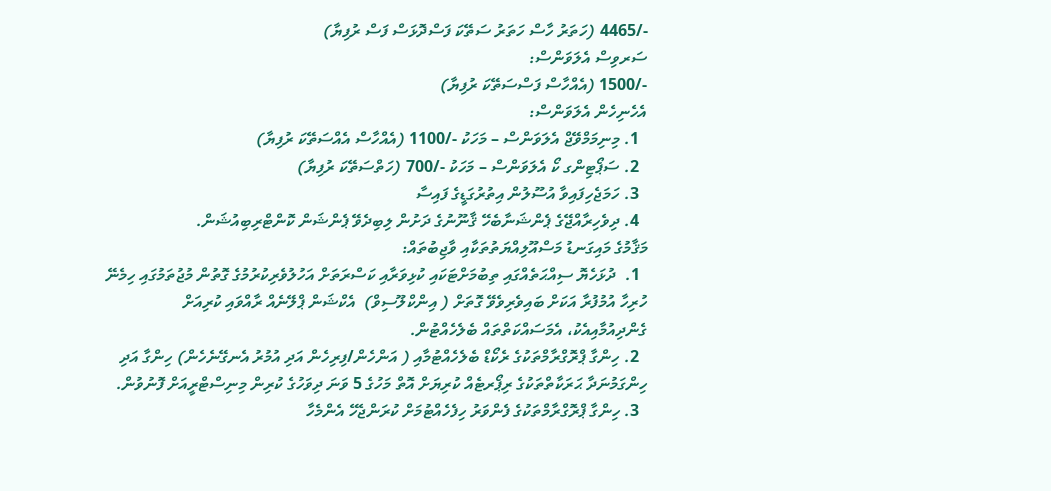-/4465 (ހަތަރު ހާސް ހަތަރު ސަތޭކަ ފަސްދޮޅަސް ފަސް ރުފިޔާ)
ސަރވިސް އެލަވަންސް:
-/1500 (އެއްހާސް ފަސްސަތޭކަ ރުފިޔާ)
އެހެނިހެން އެލަވަންސް:
  1. މިނިމަމްވޭޖް އެލަވަންސް – މަހަކު -/1100 (އެއްހާސް އެއްސަތޭކަ ރުފިޔާ)
  2. ސަޕޯޓިންގ ކޯ އެލަވަންސް – މަހަކު -/700 (ހަތްސަތޭކަ ރުފިޔާ)
  3. ހަމަޖެހިފައިވާ އުސޫލުން އިތުރުގަޑީގެ ފައިސާ
  4. ދިވެހިރާއްޖޭގެ ޕެންޝަނާބެހޭ ޤާނޫނުގެ ދަށުން ލިބިދެވޭ ޕެންޝަން ކޮންޓްރިބިއުޝަން.
މަޤާމުގެ މައިގަނޑު މަސްއޫލިއްޔަތުތަކާއި ވާޖިބުތައް:
  1.  ދުޅަހެޔޮ ސިއްޙަތެއްގައި ތިބުމަށްޓަކައި ކުޅިވަރާއި ކަސްރަތަށް އަހުލުވެރިކުރުމުގެ ގޮތުން މުޖުތަމުގައި ހިމެނޭ ހުރިހާ އުމުފުރާ އަކަށް ބައިވެރިވެވޭ ގޮތަށް ( އިންކްލޫސިވް)  އެކްޝަން ޕްލޭނެއް ރާއްވައި ކުރިއަށް ގެންދިއުމާއިއެކު، އެމަސައްކަތްތައް ބެލެހެއްޓުން.
  2. ހިންގާ ޕްރޮގްރާމްތަކުގެ ރެކޯޑް ބެލެހެއްޓުމާއި ( އަންހެން/ފިރިހެން އަދި އުމުރު އެނގޭނެހެން) ހިންގާ އަދި ހިންގަމުނަދާ ޙަރަކާތްތަކުގެ ރިޕޯރޓެއް ކުރިޔަށް އޮތް މަހުގެ 5 ވަނަ ދިވަހުގެ ކުރިން މިނިސްޓްރީއަށް ފޮނުވުން.
  3. ހިންގާ ޕްރޮގްރާމްތަކުގެ ފެންވަރު ހިފެހެއްޓުމަށް ކުރަންޖެހޭ އެންމެހާ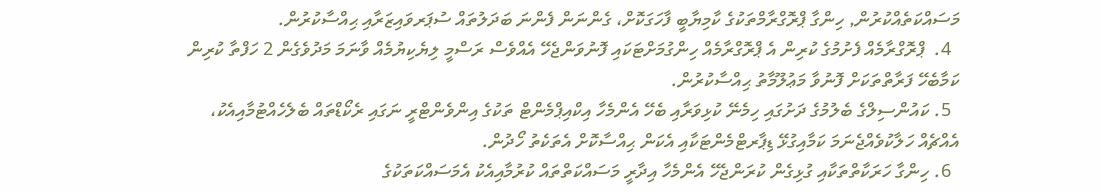މަސައްކަތެއްކުރުން, ހިންގާ ޕްރޮގްރާމްތަކުގެ ކާމިޔާބީ ފާހަގަކޮށް، ގެންނަން ފެންނަ ބަދަލުތައް ސުޕަރވައިޒަރާއި ޙިއްސާކުރުން.
  4.  ޕްރޮގްރާމެއް ފެށުމުގެ ކުރިން އެ ޕްރޮގްރާމެއް ހިންގުމަށްޓަކައި ފޮނުވަންޖެހޭ އެއްވެސް ރަސްމީ ލިޔެކިޔުމެއް ވާނަމަ މަދުވެގެން 2 ހަފްތާ ކުރިން ކަމާބެހޭ ފަރާތްތަކަށް ފޮނުވާ މަޢުލޫމާތު ޙިއްސާކުރުން.
  5. ކައުންސިލްގެ ބެލުމުގެ ދަށުގައި ހިމެނޭ ކުޅިވަރާއި ބެހޭ އެންމެހާ އިކްއިޕްމެންޓް ތަކުގެ އިންވެންޓްރީ ނަގައި ރެކޯޑްތައް ބެލެހެއްޓުމާއިއެކު، އެއްޗެއް ހަލާކުވެއްޖެނަމަ ކަމާއިގުޅޭ ޑިޕާރޓްމެންޓަކާއި އެކަން ޙިއްސާކޮށް އެތަކެތު ހޯދުން.
  6. ހިންގާ ހަރަކާތްތަކާއި ގުޅިގެން ކުރަންޖެހޭ އެންމެހާ އިދާރީ މަސައްކަތްތައް ކުރުމާއިއެކު އެމަސައްކަތަކުގެ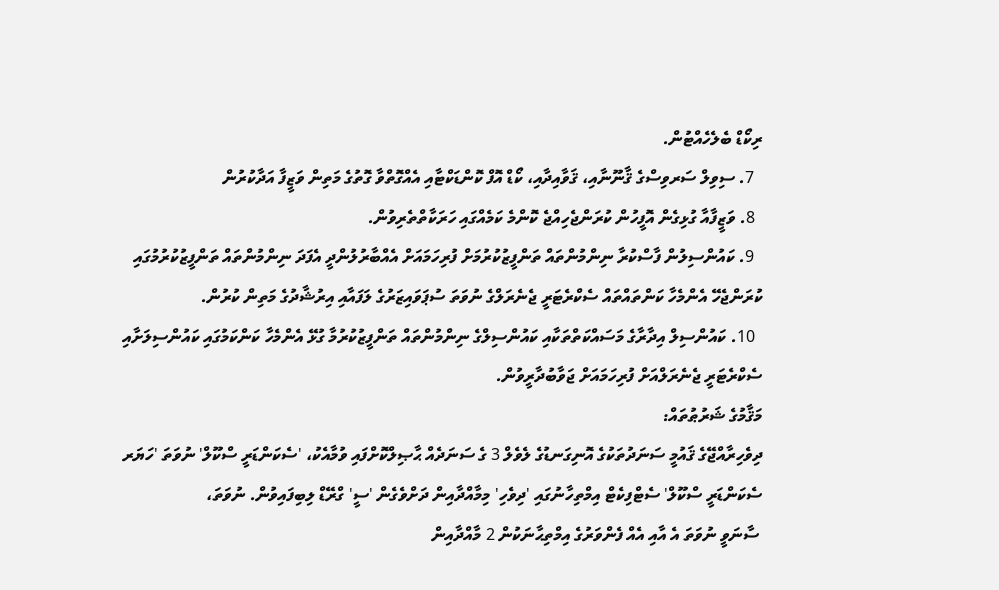ރިކޯޑް ބެލެހެއްޓުން.
  7. ސިވިލް ސަރވިސްގެ ޤާނޫނާއި، ޤަވާއިދާއި، ކޯޑް އޮފް ކޮންޑަކްޓާއި އެއްގޮތްވާ ގޮތުގެ މަތިން ވަޒީފާ އަދާކުރުން
  8. ވަޒީފާއާ ގުޅިގެން އޮފީހުން ކުރަންޖެހިއްޖެ ކޮންމެ ކަމެއްގައި ހަރަކާތްތެރިވުން.
  9. ކައުންސިލުން ފާސްކުރާ ނިންމުންތައް ތަންފީޒުކުރުމަށް ފުރިހަމައަށް އެއްބާރުލުންދީ އެފަދަ ނިންމުންތައް ތަންފީޒުކުރުމުގައި ކުރަންޖެހޭ އެންމެހާ ކަންތައްތައް ސެކްރެޓަރީ ޖެނެރަލްގެ ނުވަތަ ސުޕަވައިޒަރުގެ ލަފައާއި އިރުޝާދުގެ މަތިން ކުރުން.
  10. ކައުންސިލް އިދާރާގެ މަސައްކަތްތަކާއި ކައުންސިލްގެ ނިންމުންތައް ތަންފީޒުކުރުމާ ގުޅޭ އެންމެހާ ކަންކަމުގައި ކައުންސިލަށާއި ސެކްރެޓަރީ ޖެނެރަލްއަށް ފުރިހަމައަށް ޖަވާބުދާރީވުން.
މަޤާމުގެ ޝަރުޠުތައް:
ދިވެހިރާއްޖޭގެ ޤައުމީ ސަނަދުތަކުގެ އޮނިގަނޑުގެ ލެވެލް 3 ގެ ސަނަދެއް ޙާޞިލްކޮށްފައި ވުމާއެކު، 'ސެކަންޑަރީ ސްކޫލް' ނުވަތަ 'ހަޔަރ ސެކަންޑަރީ ސްކޫލް' ސެޓްފިކެޓް އިމްތިހާނުގައި 'ދިވެހި' މިމާއްދާއިން ދަށްވެގެން 'ސީ' ގްރޭޑް ލިބިފައިވުން. ނުވަތަ،
 ސާނަވީ ނުވަތަ އެ އާއި އެއް ފެންވަރުގެ އިމްތިޙާނަކުން 2 މާއްދާއިން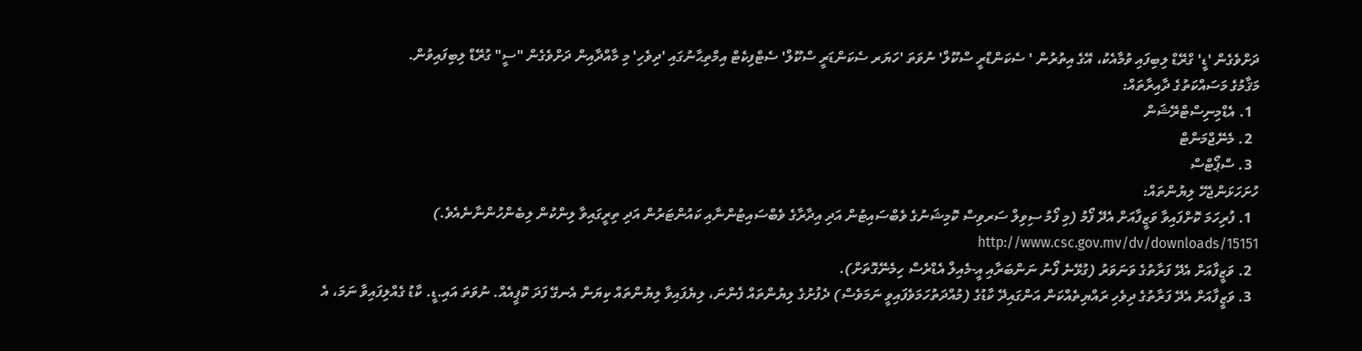ދަށްވެގެން 'ޑީ' ގްރޭޑް ލިބިފައި ވުމާއެކު، އޭގެ އިތުރުން ' ސެކަންޑްރީ ސްކޫލް' ނުވަތަ 'ހަޔަރ ސެކަންޑަރީ ސްކޫލް' ސެޓްފިކެޓް އިމްތިޙާނުގައި 'ދިވެހި' މި މާއްދާއިން ދަށްވެގެން "ސީ" ގުރޭޑް ލިބިފައިވުން.
މަޤާމުގެ މަސައްކަތުގެ ދާއިރާތައް:
  1. އެޑްމިނިސްޓްރޭޝަން
  2. މެނޭޖްމަންޓް
  3. ސްޕޯޓްސް
ހުށަހަޅަންޖެހޭ ލިޔުންތައް:
  1. ފުރިހަމަ ކޮށްފައިވާ ވަޒީފާއަށް އެދޭ ފޯމު (މި ފޯމު ސިވިލް ސަރވިސް ކޮމިޝަނުގެ ވެބްސައިޓުން އަދި އިދާރާގެ ވެބްސައިޓުންނާއި ކައުންޓަރުން އަދި ތިރީގައިވާ ލިންކުން ލިބެންހުންނާނެއެވެ.) http://www.csc.gov.mv/dv/downloads/15151
  2. ވަޒީފާއަށް އެދޭ ފަރާތުގެ ވަނަވަރު (ގުޅޭނެ ފޯނު ނަންބަރާއި އީ-މެއިލް އެޑްރެސް ހިމެނޭގޮތަށް).
  3. ވަޒީފާއަށް އެދޭ ފަރާތުގެ ދިވެހި ރައްޔިތެއްކަން އަންގައިދޭ ކާޑުގެ (މުއްދަތުހަމަވެފައިވީ ނަމަވެސް) ދެފުށުގެ ލިޔުންތައް ފެންނަ، ލިޔެފައިވާ ލިޔުންތައް ކިޔަން އެނގޭ ފަދަ ކޮޕީއެއް. ނުވަތަ އައި.ޑީ. ކާޑު ގެއްލިފައިވާ ނަމަ، އެ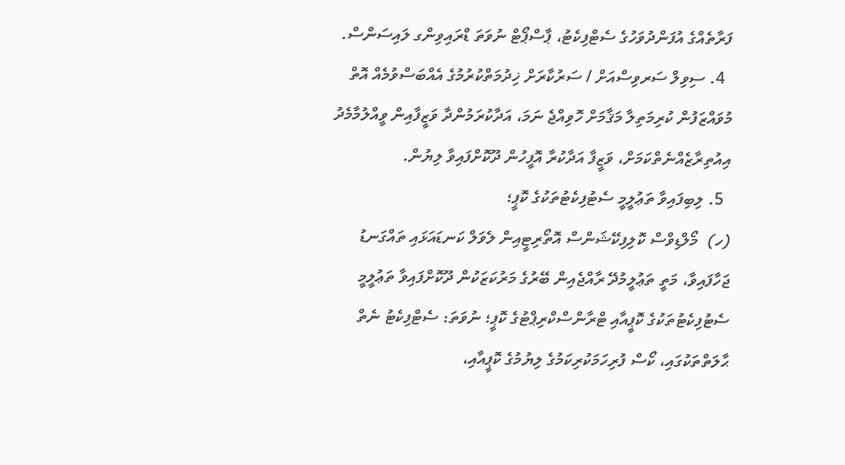ފަރާތެއްގެ އުފަންދުވަހުގެ ސެޓްފިކެޓު، ޕާސްޕޯޓް ނުވަތަ ޑްރައިވިންގ ލައިސަންސް.
  4. ސިވިލް ސަރވިސްއަށް / ސަރުކާރަށް ޚިދުމަތްކުރުމުގެ އެއްބަސްވުމެއް އޮތް މުވައްޒަފުން ކުރިމަތިލާ މަޤާމަށް ހޮވިއްޖެ ނަމަ، އަދާކުރަމުންދާ ވަޒީފާއިން ވީއްލުމާމެދު އިއުތިރާޒެއްނެތްކަމަށް، ވަޒީފާ އަދާކުރާ އޮފީހުން ދޫކޮށްފައިވާ ލިޔުން.
  5. ލިބިފައިވާ ތަޢުލީމީ ސެޓުފިކެޓުތަކުގެ ކޮޕީ؛
(ހ)  މޯލްޑިވްސް ކޮލިފިކޭޝަންސް އޮތޯރިޓީއިން ލެވަލް ކަނޑައަޅައި ތައްގަނޑު ޖަހާފައިވާ، މަތީ ތަޢުލީމުދޭ ރާއްޖެއިން ބޭރުގެ މަރުކަޒަކުން ދޫކޮށްފައިވާ ތަޢުލީމީ ސެޓުފިކެޓުތަކުގެ ކޮޕީއާއި ޓްރާންސްކްރިޕްޓުގެ ކޮޕީ؛ ނުވަތަ: ސެޓްފިކެޓު ނެތް ޙާލަތްތަކުގައި، ކޯސް ފުރިހަމަކުރިކަމުގެ ލިޔުމުގެ ކޮޕީއާއި،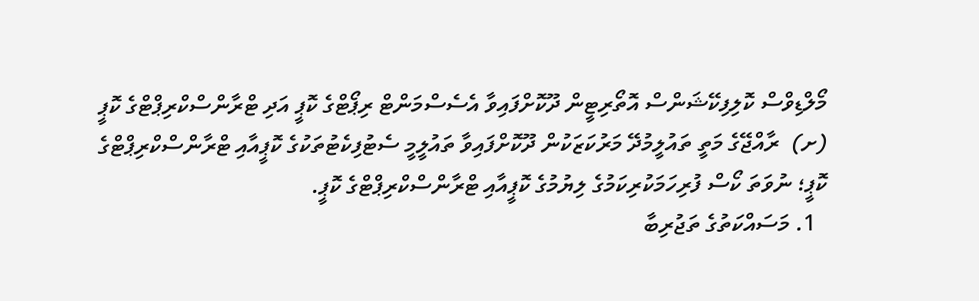މޯލްޑިވްސް ކޮލިފިކޭޝަންސް އޮތޯރިޓީން ދޫކޮށްފައިވާ އެސެސްމަންޓް ރިޕޯޓްގެ ކޮޕީ އަދި ޓްރާންސްކްރިޕްޓްގެ ކޮޕީ
(ށ)  ރާއްޖޭގެ މަތީ ތައުލީމުދޭ މަރުކަޒަކުން ދޫކޮށްފައިވާ ތައުލީމީ ސެޓުފިކެޓުތަކުގެ ކޮޕީއާއި ޓްރާންސްކްރިޕްޓްގެ ކޮޕީ؛ ނުވަތަ ކޯސް ފުރިހަމަކުރިކަމުގެ ލިޔުމުގެ ކޮޕީއާއި ޓްރާންސްކްރިޕްޓްގެ ކޮޕީ.
  1. މަސައްކަތުގެ ތަޖުރިބާ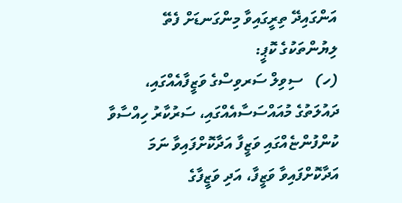އަންގައިދޭ ތިރީގައިވާ މިންގަނޑަށް ފެތޭ ލިޔުންތަކުގެ ކޮޕީ:
(ހ)   ސިވިލް ސަރވިސްގެ ވަޒީފާއެއްގައި، ދައުލަތުގެ މުއައްސަސާއެއްގައި، ސަރުކާރު ހިއްސާވާ ކުންފުންޏެއްގައި ވަޒީފާ އަދާކޮށްފައިވާ ނަމަ އަދާކޮށްފައިވާ ވަޒީފާ، އަދި ވަޒީފާގެ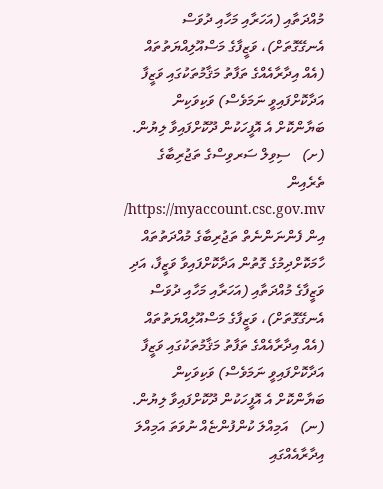މުއްދަތާއި (އަހަރާއި މަހާއި ދުވަސް އެނގޭގޮތަށް)، ވަޒީފާގެ މަސްއޫލިއްޔަތުތައް (އެއް އިދާރާއެއްގެ ތަފާތު މަޤާމުތަކުގައި ވަޒީފާ އަދާކޮށްފައިވީ ނަމަވެސް) ވަކިވަކިން ބަޔާންކޮށް އެ އޮފީހަކުން ދޫކޮށްފައިވާ ލިޔުން.
(ށ)   ސިވިލް ސަރވިސްގެ ތަޖުރިބާގެ ތެރެއިން https://myaccount.csc.gov.mv/ އިން ފެންނަންނެތް ތަޖުރިބާގެ މުއްދަތުތައް ހާމަކޮށްދިމުގެ ގޮތުން އަދާކޮށްފައިވާ ވަޒީފާ، އަދި ވަޒީފާގެ މުއްދަތާއި (އަހަރާއި މަހާއި ދުވަސް އެނގޭގޮތަށް)، ވަޒީފާގެ މަސްއޫލިއްޔަތުތައް (އެއް އިދާރާއެއްގެ ތަފާތު މަޤާމުތަކުގައި ވަޒީފާ އަދާކޮށްފައިވީ ނަމަވެސް) ވަކިވަކިން ބަޔާންކޮށް އެ އޮފީހަކުން ދޫކޮށްފައިވާ ލިޔުން.
(ނ)   އަމިއްލަ ކުންފުންޏެއް ނުވަތަ އަމިއްލަ އިދާރާއެއްގައި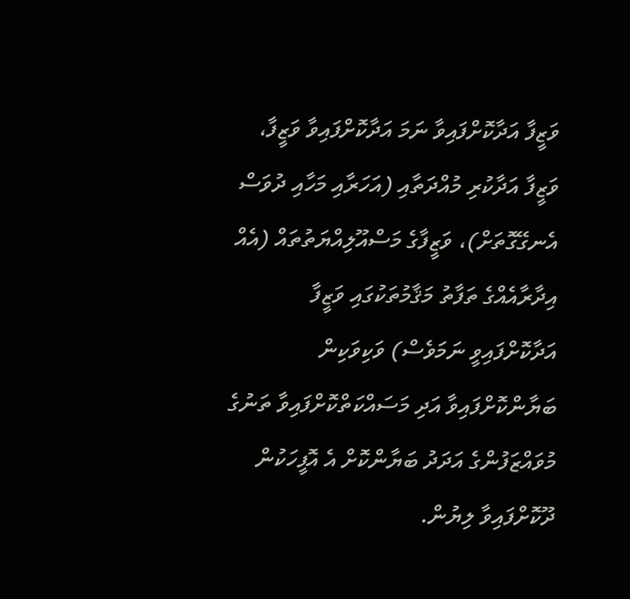ވަޒީފާ އަދާކޮށްފައިވާ ނަމަ އަދާކޮށްފައިވާ ވަޒީފާ، ވަޒީފާ އަދާކުރި މުއްދަތާއި (އަހަރާއި މަހާއި ދުވަސް އެނގޭގޮތަށް)، ވަޒީފާގެ މަސްއޫލިއްޔަތުތައް (އެއް އިދާރާއެއްގެ ތަފާތު މަޤާމުތަކުގައި ވަޒީފާ އަދާކޮށްފައިވީ ނަމަވެސް) ވަކިވަކިން ބަޔާންކޮށްފައިވާ އަދި މަސައްކަތްކޮށްފައިވާ ތަނުގެ މުވައްޒަފުންގެ އަދަދު ބަޔާންކޮށް އެ އޮފީހަކުން ދޫކޮށްފައިވާ ލިޔުން.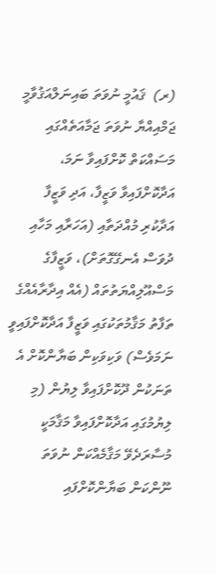(ރ)  ޤައުމީ ނުވަތަ ބައިނަލްއަޤުވާމީ ޖަމްއިއްޔާ ނުވަތަ ޖަމާއަތެއްގައި މަސައްކަތް ކޮށްފައިވާ ނަމަ، އަދާކޮށްފައިވާ ވަޒީފާ، އަދި ވަޒީފާ އަދާކުރި މުއްދަތާއި (އަހަރާއި މަހާއި ދުވަސް އެނގޭގޮތަށް)، ވަޒީފާގެ މަސްއޫލިއްޔަތުތައް (އެއް އިދާރާއެއްގެ ތަފާތު މަޤާމުތަކުގައި ވަޒީފާ އަދާކޮށްފައިވީ ނަމަވެސް) ވަކިވަކިން ބަޔާންކޮށް އެ ތަނަކުން ދޫކޮށްފައިވާ ލިޔުން (މި ލިޔުމުގައި އަދާކޮށްފައިވާ މަޤާމަކީ މުސާރަދެވޭ މަޤާމެއްކަން ނުވަތަ ނޫންކަން ބަޔާންކޮށްފައި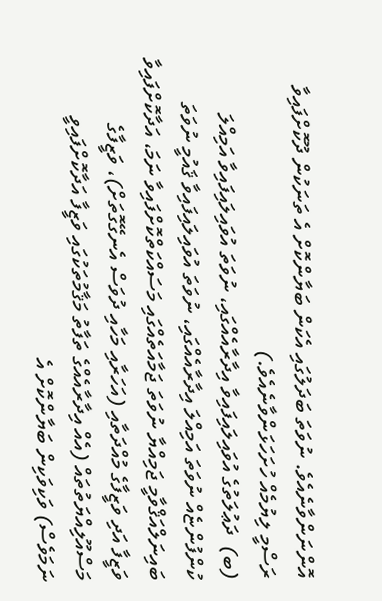އޮންނަންވާނެއެވެ. ނުވަތަ ބަދަލުގައި އެކަން ބަޔާންކޮށް އެ ތަނަކުން ދޫކޮށްފައިވާ ރަސްމީ ލިޔުމެއް ހުށަހަޅަންވާނެއެވެ.)
(ބ)  ދަޢުލަތުގެ އުވައިލައިފައިވާ އިދާރާއެއްގައި، ނުވަތަ އުވައިލައިފައިވާ އަމިއްލަ ކުންފުންޏެއް ނުވަތަ އަމިއްލަ އިދާރާއެއްގައި، ނުވަތަ އުވައިލައިފައިވާ ޤައުމީ ނުވަތަ ބައިނަލްއަޤްވާމީ ޖަމިއްޔާ ނުވަތަ ޖަމާއަތެއްގައި މަސައްކަތްކޮށްފައިވާ ނަމަ، އަދާކޮށްފައިވާ ވަޒީފާ އަދި ވަޒީފާގެ މުއްދަތާއި (އަހަރާއި މަހާއި ދުވަސް އެނގޭގޮތަށް)، ވަޒީފާގެ މަސްއޫލިއްޔަތުތައް (އެއް އިދާރާއެއްގެ ތަފާތު މަޤާމުތަކުގައި ވަޒީފާ އަދާކޮށްފައިވީ ނަމަވެސް) ވަކިވަކިން ބަޔާންކޮށް އެ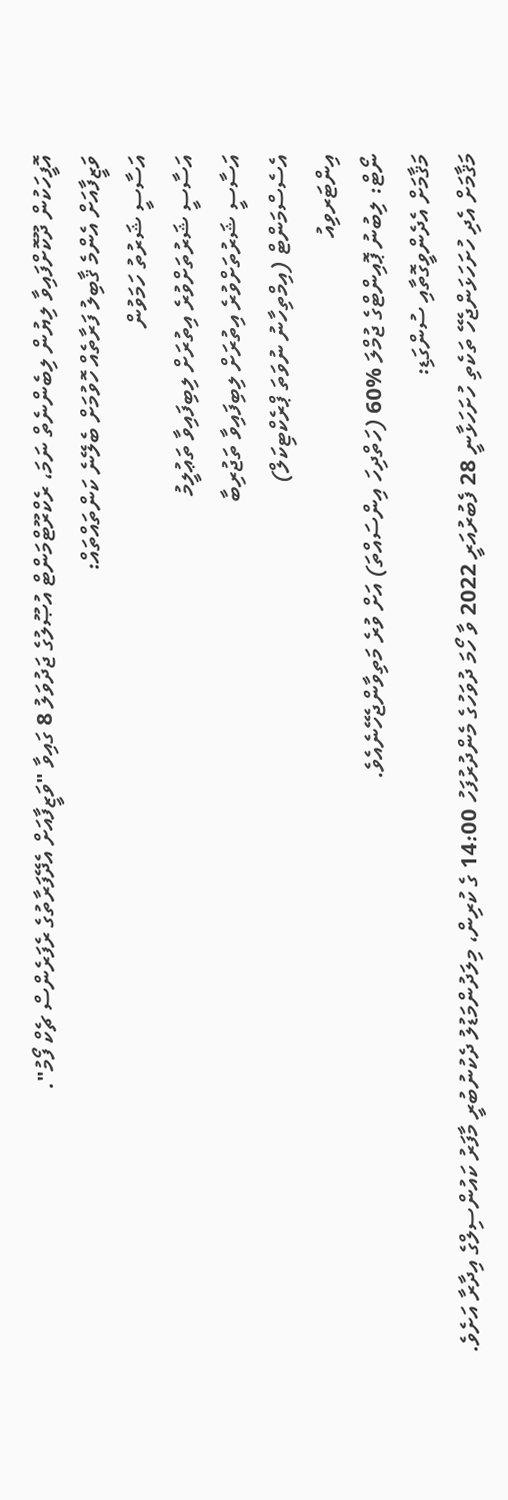އޮފީހަކުން ދޫކޮށްފައިވާ ލިޔުން ލިބެންނެތް ނަމަ، ރެކްރޫޓްމަންޓް އުޞޫލުގެ ޖަދުވަލު 8 ގައިވާ "ވަޒީފާއަށް އެދޭފަރާތުގެ ރެފަރެންސް ޗެކް ފޯމު".
ވަޒީފާއަށް އެންމެ ޤާބިލު ފަރާތެއް ހޮވުމަށް ބެލޭނެ ކަންތައްތައް:
އަސާސީ ޝަރުތު ހަމަވުން
އަސާސީ ޝަރުތަށްވުރެ އިތުރަށް ލިބިފައިވާ ތަޢުލީމު
އަސާސީ ޝަރުތަށްވުރެ އިތުރަށް ލިބިފައިވާ ތަޖުރިބާ
އެސެސްމަންޓް (އިމްތިހާނު ނުވަތަ ޕްރެކްޓިކަލް)
އިންޓަރވިއު
ނޯޓް: ލިބުނު ޕޮއިންޓްގެ ޖުމްލަ %60 (ހަތްދިހަ އިންސައްތަ) އަށް ވުރެ މަތިވާންޖެހޭނެއެވެ.
މަޤާމަށް އެދެންވީގޮތާއި ސުންގަޑި:
މަޤާމަށް އެދި ހުށަހަޅަންޖެހޭ ތަކެތި ހުށަހަޅާނީ 28 ފެބުރުއަރީ 2022 ވާ ހޯމަ ދުވަހުގެ މެންދުރުފަހު 14:00 ގެ ކުރިން، މިލަދުންމަޑުލު ދެކުނުބުރީ މާފަރު ކައުންސިލްގެ އިދާރާ އަށެވެ.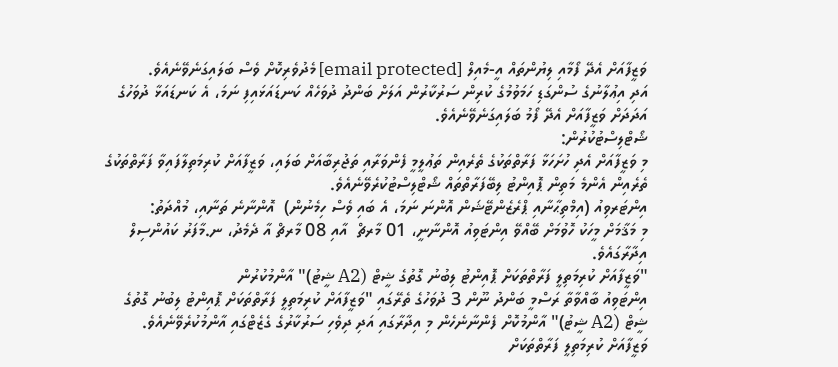ވަޒީފާއަށް އެދޭ ފޯމާއި ލިޔުންތައް އީ-މެއިލް [email protected] މެދުވެރިކޮށް ވެސް ބަލައިގަނެވޭނެއެވެ.
އަދި އިޢުލާނުގެ ސުންގަޑި ހަމަވުމުގެ ކުރިން ސަރުކާރުން އަލަށް ބަންދު ދުވަހެއް ކަނޑައަޅައިފި ނަމަ، އެ ކަނޑައަޅާ ދުވަހުގެ އަދަދަށް ވަޒީފާއަށް އެދޭ ފޯމު ބަލައިގަނެވޭނެއެވެ.
ޝޯޓްލިސްޓުކުރުން:
މި ވަޒީފާއަށް އެދި ހުށަހަޅާ ފަރާތްތަކުގެ ތެރެއިން ތަޢުލީމީ ފެންވަރާއި ތަޖުރިބާއަށް ބަލައި، ވަޒީފާއަށް ކުރިމަތިލާފައިވާ ފަރާތްތަކުގެ ތެރެއިން އެންމެ މަތިން ޕޮއިންޓު ލިބޭފަރާތްތައް ޝޯޓްލިސްޓުކުރެވޭނެއެވެ.
އިންޓަރވިއު (އިމްތިޙާނާއި ޕްރެޒެންޓޭޝަން އޮންނަ ނަމަ، އެ ބައި ވެސް ހިމެނުން)  އޮންނާނެ ތަނާއި، މުއްދަތު:
މި މަޤާމަށް މީހަކު ހޮވުމަށް ބޭއްވޭ އިންޓަވިއު އޮންނާނީ، 01 މާރޗް  އާއި 08 މާރޗް އާ ދެމެދު، ނ.މާފަރު ކައުންސިލް އިދާރާގައެވެ.
"ވަޒީފާއަށް ކުރިމަތިލީ ފަރާތްތަކަށް ޕޮއިންޓު ލިބުނު ގޮތުގެ ޝީޓް (A2 ޝީޓު)" އާންމުކުރުން
އިންޓަވިއު ބާއްވާތާ ރަސްމީ ބަންދު ނޫން 3 ދުވަހުގެ ތެރޭގައި "ވަޒީފާއަށް ކުރިމަތިލީ ފަރާތްތަކަށް ޕޮއިންޓު ލިބުނު ގޮތުގެ ޝީޓް (A2 ޝީޓު)" އާންމުކޮށް ފެންނާނެހެން މި އިދާރާގައި އަދި ދިވެހި ސަރުކާރުގެ ގެޒެޓްގައި އާންމުކުރެވޭނެއެވެ. ވަޒީފާއަށް ކުރިމަތިލީ ފަރާތްތަކަށް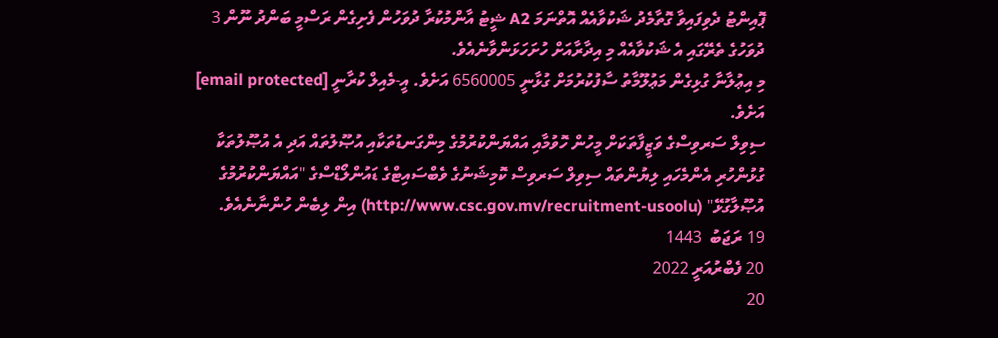ޕޮއިންޓު ދެވިފައިވާ ގޮތާމެދު ޝަކުވާއެއް އޮތްނަމަ A2 ޝީޓު އާންމުކުރާ ދުވަހުން ފެށިގެން ރަސްމީ ބަންދު ނޫން 3 ދުވަހުގެ ތެރޭގައި އެ ޝަކުވާއެއް މި އިދާރާއަށް ހުށަހަޅަންވާނެއެވެ.
މި އިޢުލާނާ ގުޅިގެން މަޢުލޫމާތު ސާފުކުރުމަށް ގުޅާނީ 6560005 އަށެވެ. އީ-މެއިލް ކުރާނީ [email protected] އަށެވެ.
ސިވިލް ސަރވިސްގެ ވަޒީފާތަކަށް މީހުން ހޮވުމާއި އައްޔަންކުރުމުގެ މިންގަނޑުތަކާއި އުޞޫލުތައް އަދި އެ އުޞޫލުތަކާ ގުޅުންހުރި އެންމެހައި ލިޔުންތައް ސިވިލް ސަރވިސް ކޮމިޝަނުގެ ވެބްސައިޓްގެ ޑައުންލޯޑްސްގެ "އައްޔަންކުރުމުގެ އުޞޫލާގުޅޭ" (http://www.csc.gov.mv/recruitment-usoolu) އިން ލިބެން ހުންނާނެއެވެ.
19 ރަޖަބު  1443
20 ފެބްރުއަރީ 2022
20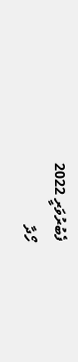ފެބުރުވަރީ 2022
ހޯދާ